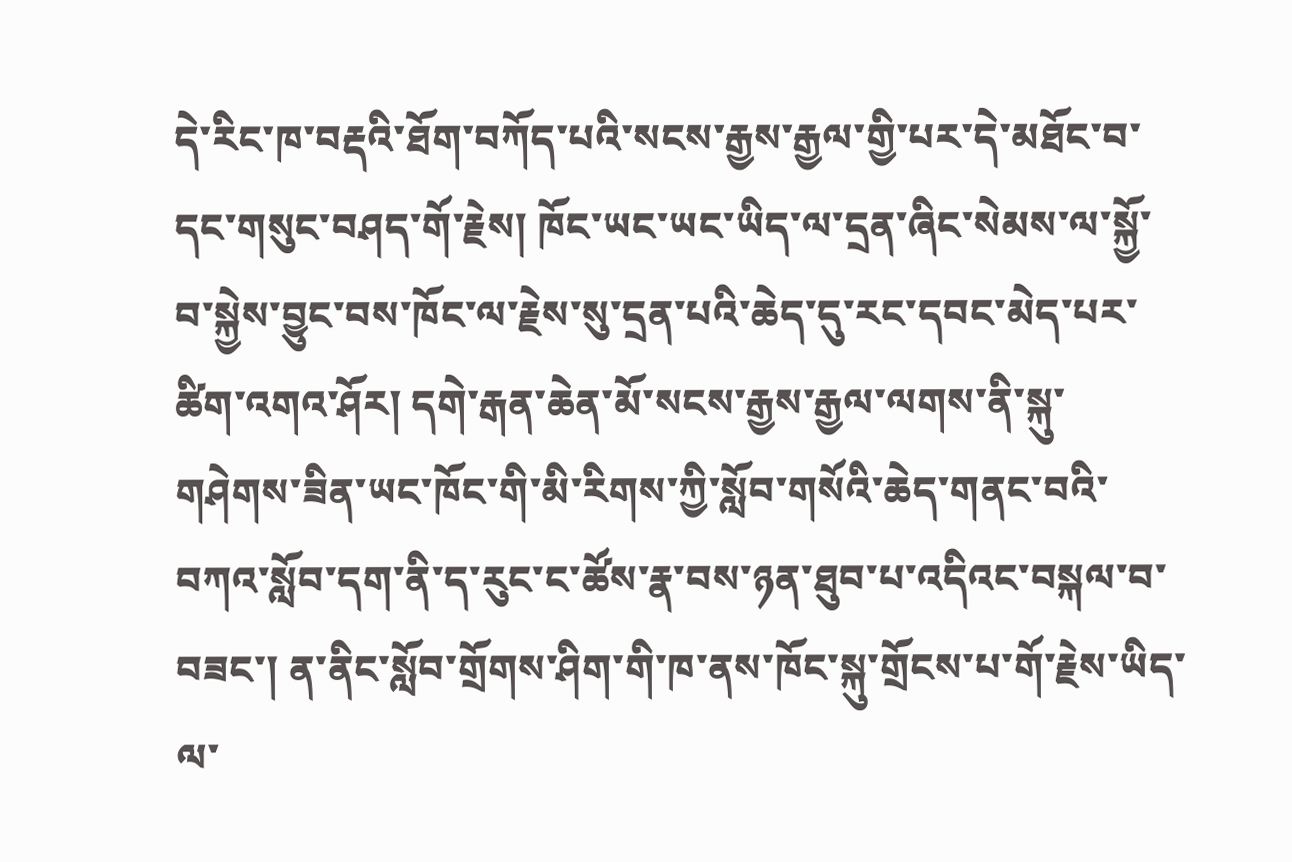དེ་རིང་ཁ་བརྡའི་ཐོག་བཀོད་པའི་སངས་རྒྱས་རྒྱལ་གྱི་པར་དེ་མཐོང་བ་དང་གསུང་བཤད་གོ་རྗེས། ཁོང་ཡང་ཡང་ཡིད་ལ་དྲན་ཞིང་སེམས་ལ་སྐྱོ་བ་སྐྱེས་བྱུང་བས་ཁོང་ལ་རྗེས་སུ་དྲན་པའི་ཆེད་དུ་རང་དབང་མེད་པར་ཚིག་འགའ་ཤོར། དགེ་རྒན་ཆེན་མོ་སངས་རྒྱས་རྒྱལ་ལགས་ནི་སྐུ་གཤེགས་ཟིན་ཡང་ཁོང་གི་མི་རིགས་ཀྱི་སློབ་གསོའི་ཆེད་གནང་བའི་བཀའ་སློབ་དག་ནི་ད་རུང་ང་ཚོས་རྣ་བས་ཉན་ཐུབ་པ་འདིའང་བསྐལ་བ་བཟང་། ན་ནིང་སློབ་གྲོགས་ཤིག་གི་ཁ་ནས་ཁོང་སྐུ་གྲོངས་པ་གོ་རྗེས་ཡིད་ལ་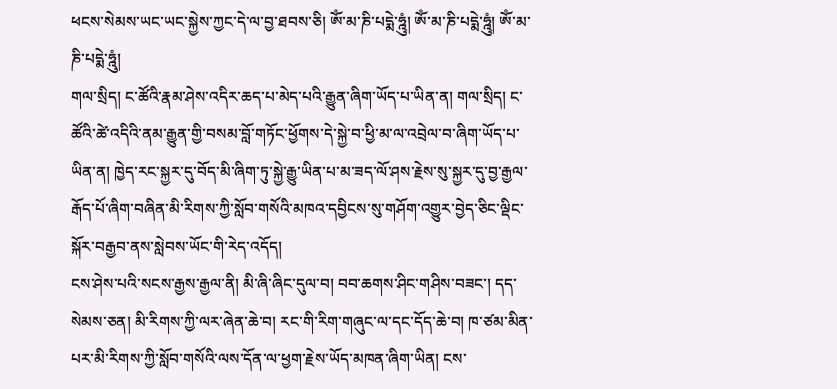ཕངས་སེམས་ཡང་ཡང་སྐྱེས་ཀྱང་དེ་ལ་བྱ་ཐབས་ཅི། ཨོཾ་མ་ཎི་པདྨེ་ཧྰུཾ། ཨོཾ་མ་ཎི་པདྨེ་ཧྰུཾ། ཨོཾ་མ་ཎི་པདྨེ་ཧྰུཾ།
གལ་སྲིད། ང་ཚོའི་རྣམ་ཤེས་འདིར་ཆད་པ་མེད་པའི་རྒྱུན་ཞིག་ཡོད་པ་ཡིན་ན། གལ་སྲིད། ང་ཚོའི་ཚེ་འདིའི་ནམ་རྒྱུན་གྱི་བསམ་བློ་གཏོང་ཕྱོགས་དེ་སྐྱེ་བ་ཕྱི་མ་ལ་འབྲེལ་བ་ཞིག་ཡོད་པ་ཡིན་ན། ཁྱེད་རང་སྐྱར་དུ་བོད་མི་ཞིག་ཏུ་སྐྱེ་རྒྱུ་ཡིན་པ་མ་ཟད་ལོ་ཤས་རྗེས་སུ་སྐྱར་དུ་བྱ་རྒྱལ་རྒོད་པོ་ཞིག་བཞིན་མི་རིགས་ཀྱི་སློབ་གསོའི་མཁའ་དབྱིངས་སུ་གཤོག་འགྱུར་བྱེད་ཅིང་ལྡིང་སྐོར་བརྒྱབ་ནས་སླེབས་ཡོང་གི་རེད་འདོད།
ངས་ཤེས་པའི་སངས་རྒྱས་རྒྱལ་ནི། མི་ཞི་ཞིང་དུལ་བ། བབ་ཆགས་ཤིང་གཤིས་བཟང་། དད་སེམས་ཅན། མི་རིགས་ཀྱི་ལར་ཞེན་ཆེ་བ། རང་གི་རིག་གཞུང་ལ་དང་དོད་ཆེ་བ། ཁ་ཙམ་མིན་པར་མི་རིགས་ཀྱི་སློབ་གསོའི་ལས་དོན་ལ་ཕྱག་རྗེས་ཡོད་མཁན་ཞིག་ཡིན། ངས་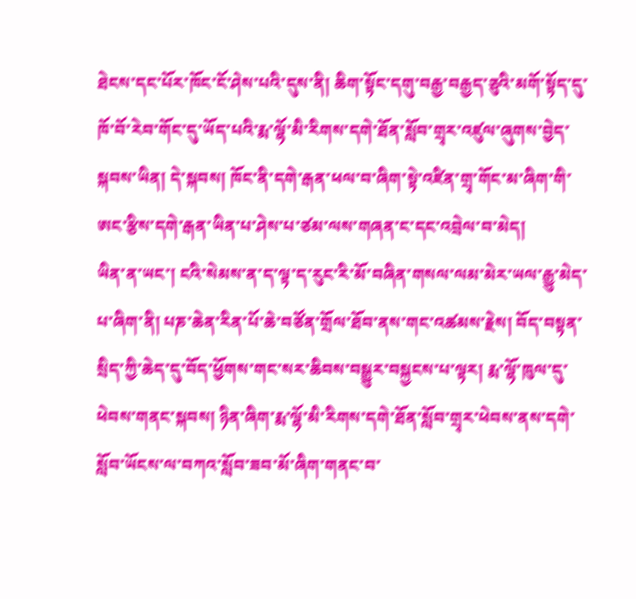ཐེངས་དང་པོར་ཁོང་ངོ་ཤེས་པའི་དུས་ནི། ཆིག་སྟོང་དགུ་བརྒྱ་བརྒྱད་ཅུའི་མགོ་སྟོད་དུ་ཁོ་བོ་རེབ་གོང་དུ་ཡོད་པའི་རྨ་ལྷོ་མི་རིགས་དགེ་ཐོན་སློབ་གྲྭར་འཛུལ་ཞུགས་བྱེད་སྐབས་ཡིན། དེ་སྐབས། ཁོང་ནི་དགེ་རྒན་ཕལ་བ་ཞིག་སྟེ་འཛིན་གྲྭ་གོང་མ་ཞིག་གི་ཨང་རྩིས་དགེ་རྒན་ཡིན་པ་ཤེས་པ་ཙམ་ལས་གཞན་ང་དང་འབྲེལ་བ་མེད།
ཡིན་ན་ཡང་། ངའི་སེམས་ན་ད་ལྟ་ད་རུང་རི་མོ་བཞིན་གསལ་ལམ་མེར་ཡལ་རྒྱུ་མེད་པ་ཞིག་ནི། པཎ་ཆེན་རིན་པོ་ཆེ་བཙོན་གྲོལ་ཐོབ་ནས་གང་འཚམས་རྗེས། བོད་བསྟན་སྲིད་ཀྱི་ཆེད་དུ་བོད་ཕྱོགས་གང་སར་ཆིབས་བསྒྱུར་བསྐྱངས་པ་ལྟར། རྨ་ལྷོ་ཁུལ་དུ་ཕེབས་གནང་སྐབས། ཉིན་ཞིག་རྨ་ལྷོ་མི་རིགས་དགེ་ཐོན་སློབ་གྲྭར་ཕེབས་ནས་དགེ་སློབ་ཡོངས་ལ་བཀའ་སློབ་ཟབ་མོ་ཞིག་གནང་བ་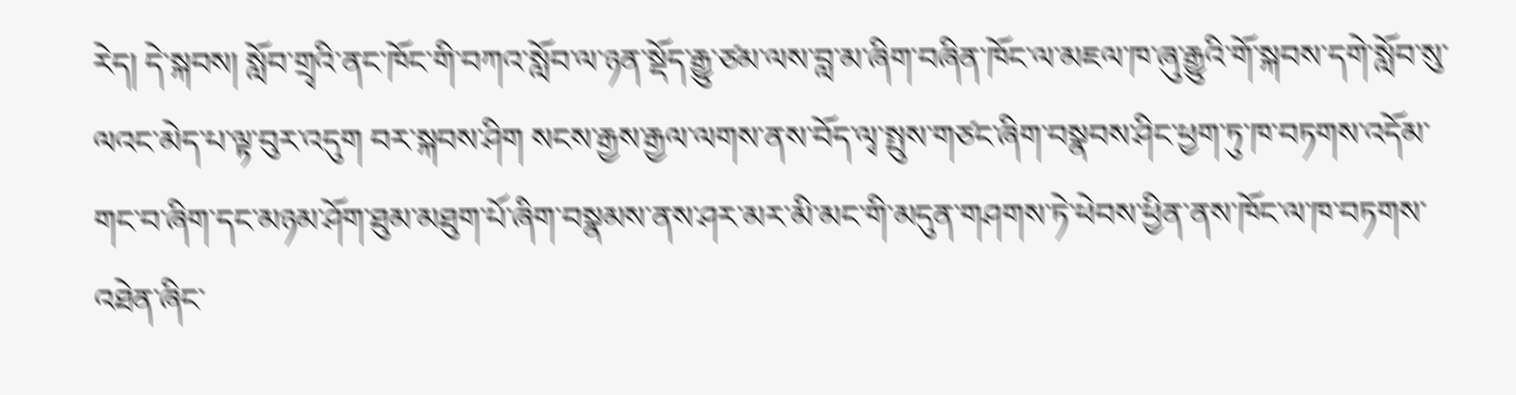རེད། དེ་སྐབས། སློབ་གྲྭའི་ནང་ཁོང་གི་བཀའ་སློབ་ལ་ཉན་སྡོད་རྒྱུ་ཙམ་ལས་བླ་མ་ཞིག་བཞིན་ཁོང་ལ་མཇལ་ཁ་ཞུ་རྒྱུའི་གོ་སྐབས་དགེ་སློབ་སུ་ལའང་མེད་པ་ལྟ་བུར་འདུག བར་སྐབས་ཤིག སངས་རྒྱས་རྒྱལ་ལགས་ནས་བོད་ལྭ་སྤུས་གཙང་ཞིག་བསྣབས་ཤིང་ཕྱག་ཏུ་ཁ་བཏགས་འདོམ་གང་བ་ཞིག་དང་མཉམ་ཤོག་ཐུམ་མཐུག་པོ་ཞིག་བསྣམས་ནས་ཤར་མར་མི་མང་གི་མདུན་གཤགས་ཏེ་ཕེབས་ཕྱིན་ནས་ཁོང་ལ་ཁ་བཏགས་འཐེན་ཞིང་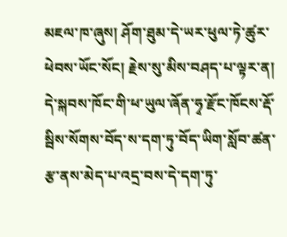མཇལ་ཁ་ཞུས། ཤོག་ཐུམ་དེ་ཡར་ཕུལ་ཏེ་ཚུར་ཕེབས་ཡོང་སོང། རྗེས་སུ་མིས་བཤད་པ་ལྟར་ན། དེ་སྐབས་ཁོང་གི་ཕ་ཡུལ་ཞོན་ཧྭ་རྫོང་ཁོངས་རྡོ་སྦིས་སོགས་བོད་ས་དག་ཏུ་བོད་ཡིག་སློབ་ཚན་རྩ་ནས་མེད་པ་འདྲ་བས་དེ་དག་ཏུ་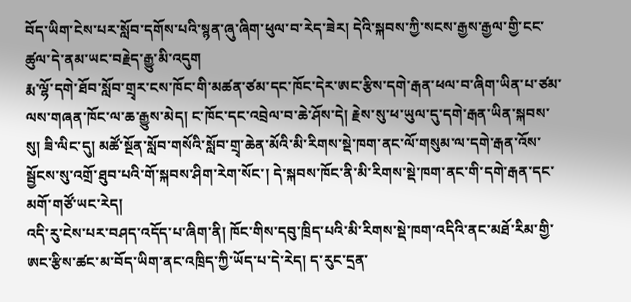བོད་ཡིག་ངེས་པར་སློབ་དགོས་པའི་སྙན་ཞུ་ཞིག་ཕུལ་བ་རེད་ཟེར། དེའི་སྐབས་ཀྱི་སངས་རྒྱས་རྒྱལ་གྱི་ངང་ཚུལ་དེ་ནམ་ཡང་བརྗེད་རྒྱུ་མི་འདུག
རྨ་ལྷོ་དགེ་ཐོབ་སློབ་གྲྭར་ངས་ཁོང་གི་མཚན་ཙམ་དང་ཁོང་དེར་ཨང་རྩིས་དགེ་རྒན་ཕལ་བ་ཞིག་ཡིན་པ་ཙམ་ལས་གཞན་ཁོང་ལ་ཆ་རྒྱུས་མེད། ང་ཁོང་དང་འབྲེལ་བ་ཆེ་ཤོས་དེ། རྗེས་སུ་ཕ་ཡུལ་དུ་དགེ་རྒན་ཡིན་སྐབས་སུ། ཟི་ལིང་དུ། མཚོ་སྔོན་སློབ་གསོའི་སློབ་གྲྭ་ཆེན་མོའི་མི་རིགས་སྡེ་ཁག་ནང་ལོ་གསུམ་ལ་དགེ་རྒན་འོས་སྦྱོངས་སུ་འགྲོ་ཐུབ་པའི་གོ་སྐབས་ཤིག་རེག་སོང་། དེ་སྐབས་ཁོང་ནི་མི་རིགས་སྡེ་ཁག་ནང་གི་དགེ་རྒན་དང་མགོ་གཙོ་ཡང་རེད།
འདི་རུ་ངེས་པར་བཤད་འདོད་པ་ཞིག་ནི། ཁོང་གིས་དབུ་ཁྲིད་པའི་མི་རིགས་སྡེ་ཁག་འདིའི་ནང་མཐོ་རིམ་གྱི་ཨང་རྩིས་ཚང་མ་བོད་ཡིག་ནང་འཁྲིད་ཀྱི་ཡོད་པ་དེ་རེད། ད་རུང་དྲན་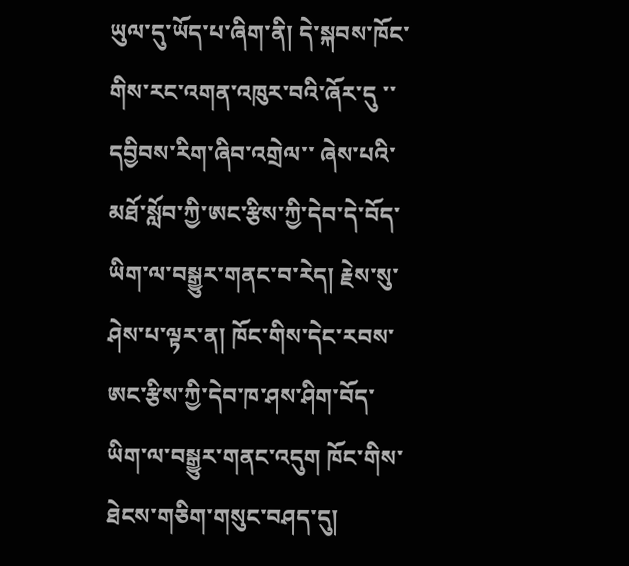ཡུལ་དུ་ཡོད་པ་ཞིག་ནི། དེ་སྐབས་ཁོང་གིས་རང་འགན་འཁུར་བའི་ཞོར་དུ ་་དབྱིབས་རིག་ཞིབ་འགྲེལ་་ ཞེས་པའི་མཐོ་སློབ་ཀྱི་ཨང་རྩིས་ཀྱི་དེབ་དེ་བོད་ཡིག་ལ་བསྒྱུར་གནང་བ་རེད། རྗེས་སུ་ཤེས་པ་ལྟར་ན། ཁོང་གིས་དེང་རབས་ཨང་རྩིས་ཀྱི་དེབ་ཁ་ཤས་ཤིག་བོད་ཡིག་ལ་བསྒྱུར་གནང་འདུག ཁོང་གིས་ཐེངས་གཅིག་གསུང་བཤད་དུ།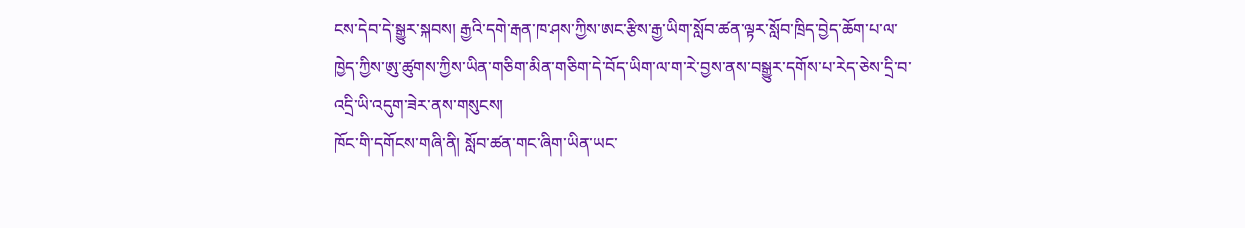ངས་དེབ་དེ་སྒྱུར་སྐབས། རྒྱའི་དགེ་རྒན་ཁ་ཤས་ཀྱིས་ཨང་རྩིས་རྒྱ་ཡིག་སློབ་ཚན་ལྟར་སློབ་ཁྲིད་བྱེད་ཆོག་པ་ལ་ཁྱེད་ཀྱིས་ཨུ་ཚུགས་ཀྱིས་ཡིན་གཅིག་མིན་གཅིག་དེ་བོད་ཡིག་ལ་ག་རེ་བྱས་ནས་བསྒྱུར་དགོས་པ་རེད་ཅེས་དྲི་བ་འདྲི་ཡི་འདུག་ཟེར་ནས་གསུངས།
ཁོང་གི་དགོངས་གཞི་ནི། སློབ་ཚན་གང་ཞིག་ཡིན་ཡང་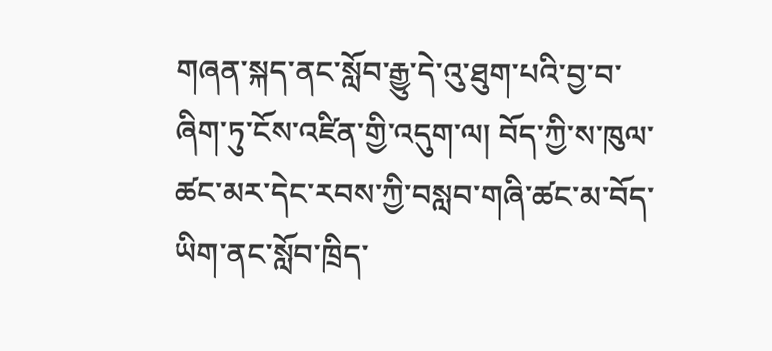གཞན་སྐད་ནང་སློབ་རྒྱུ་དེ་འུ་ཐུག་པའི་བྱ་བ་ཞིག་ཏུ་ངོས་འཛིན་གྱི་འདུག་ལ། བོད་ཀྱི་ས་ཁུལ་ཚང་མར་དེང་རབས་ཀྱི་བསླབ་གཞི་ཚང་མ་བོད་ཡིག་ནང་སློབ་ཁྲིད་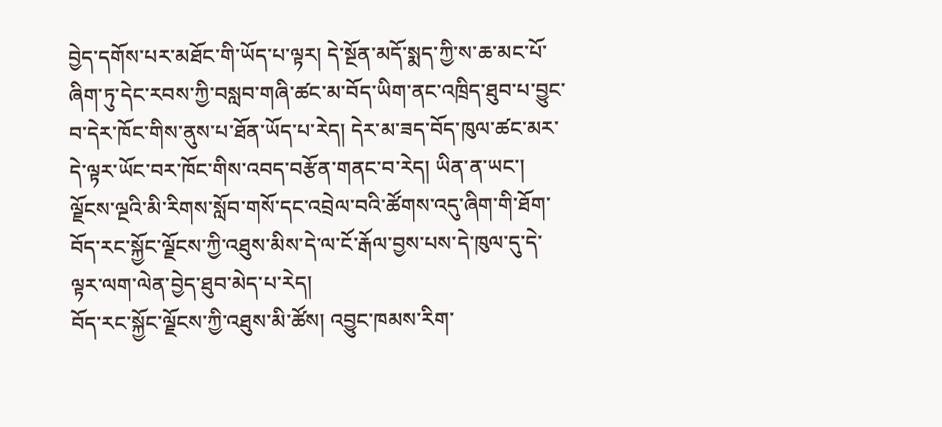བྱེད་དགོས་པར་མཐོང་གི་ཡོད་པ་ལྟར། དེ་སྔོན་མདོ་སྨད་ཀྱི་ས་ཆ་མང་པོ་ཞིག་ཏུ་དེང་རབས་ཀྱི་བསླབ་གཞི་ཚང་མ་བོད་ཡིག་ནང་འཁྲིད་ཐུབ་པ་བྱུང་བ་དེར་ཁོང་གིས་ནུས་པ་ཐོན་ཡོད་པ་རེད། དེར་མ་ཟད་བོད་ཁུལ་ཚང་མར་དེ་ལྟར་ཡོང་བར་ཁོང་གིས་འབད་བརྩོན་གནང་བ་རེད། ཡིན་ན་ཡང་། ལྗོངས་ལྔའི་མི་རིགས་སློབ་གསོ་དང་འབྲེལ་བའི་ཚོགས་འདུ་ཞིག་གི་ཐོག་བོད་རང་སྐྱོང་ལྗོངས་ཀྱི་འཐུས་མིས་དེ་ལ་ངོ་རྒོལ་བྱས་པས་དེ་ཁུལ་དུ་དེ་ལྟར་ལག་ལེན་བྱེད་ཐུབ་མེད་པ་རེད།
བོད་རང་སྐྱོང་ལྗོངས་ཀྱི་འཐུས་མི་ཚོས། འབྱུང་ཁམས་རིག་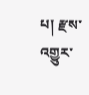པ། རྫས་འགྱུར་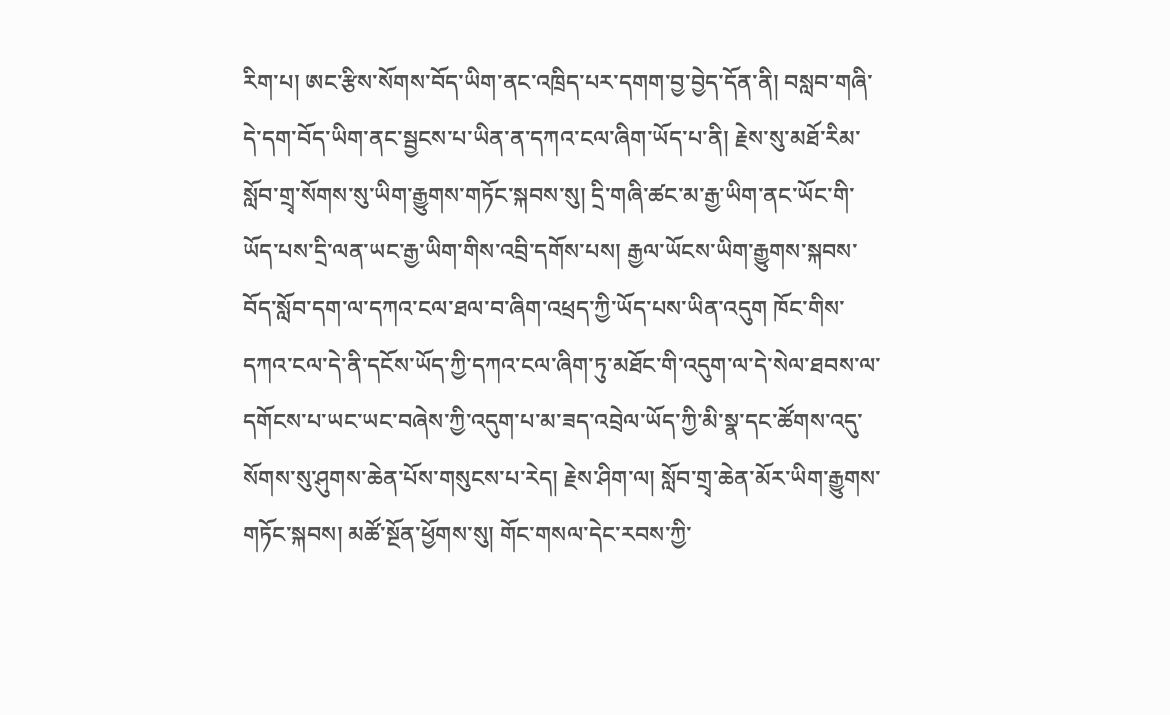རིག་པ། ཨང་རྩིས་སོགས་བོད་ཡིག་ནང་འཁྲིད་པར་དགག་བྱ་བྱེད་དོན་ནི། བསླབ་གཞི་དེ་དག་བོད་ཡིག་ནང་སྦྱངས་པ་ཡིན་ན་དཀའ་ངལ་ཞིག་ཡོད་པ་ནི། རྗེས་སུ་མཐོ་རིམ་སློབ་གྲྭ་སོགས་སུ་ཡིག་རྒྱུགས་གཏོང་སྐབས་སུ། དྲི་གཞི་ཚང་མ་རྒྱ་ཡིག་ནང་ཡོང་གི་ཡོད་པས་དྲི་ལན་ཡང་རྒྱ་ཡིག་གིས་འབྲི་དགོས་པས། རྒྱལ་ཡོངས་ཡིག་རྒྱུགས་སྐབས་བོད་སློབ་དག་ལ་དཀའ་ངལ་ཐལ་བ་ཞིག་འཕྲད་ཀྱི་ཡོད་པས་ཡིན་འདུག ཁོང་གིས་དཀའ་ངལ་དེ་ནི་དངོས་ཡོད་ཀྱི་དཀའ་ངལ་ཞིག་ཏུ་མཐོང་གི་འདུག་ལ་དེ་སེལ་ཐབས་ལ་དགོངས་པ་ཡང་ཡང་བཞེས་ཀྱི་འདུག་པ་མ་ཟད་འབྲེལ་ཡོད་ཀྱི་མི་སྣ་དང་ཚོགས་འདུ་སོགས་སུ་ཤུགས་ཆེན་པོས་གསུངས་པ་རེད། རྗེས་ཤིག་ལ། སློབ་གྲྭ་ཆེན་མོར་ཡིག་རྒྱུགས་གཏོང་སྐབས། མཚོ་སྔོན་ཕྱོགས་སུ། གོང་གསལ་དེང་རབས་ཀྱི་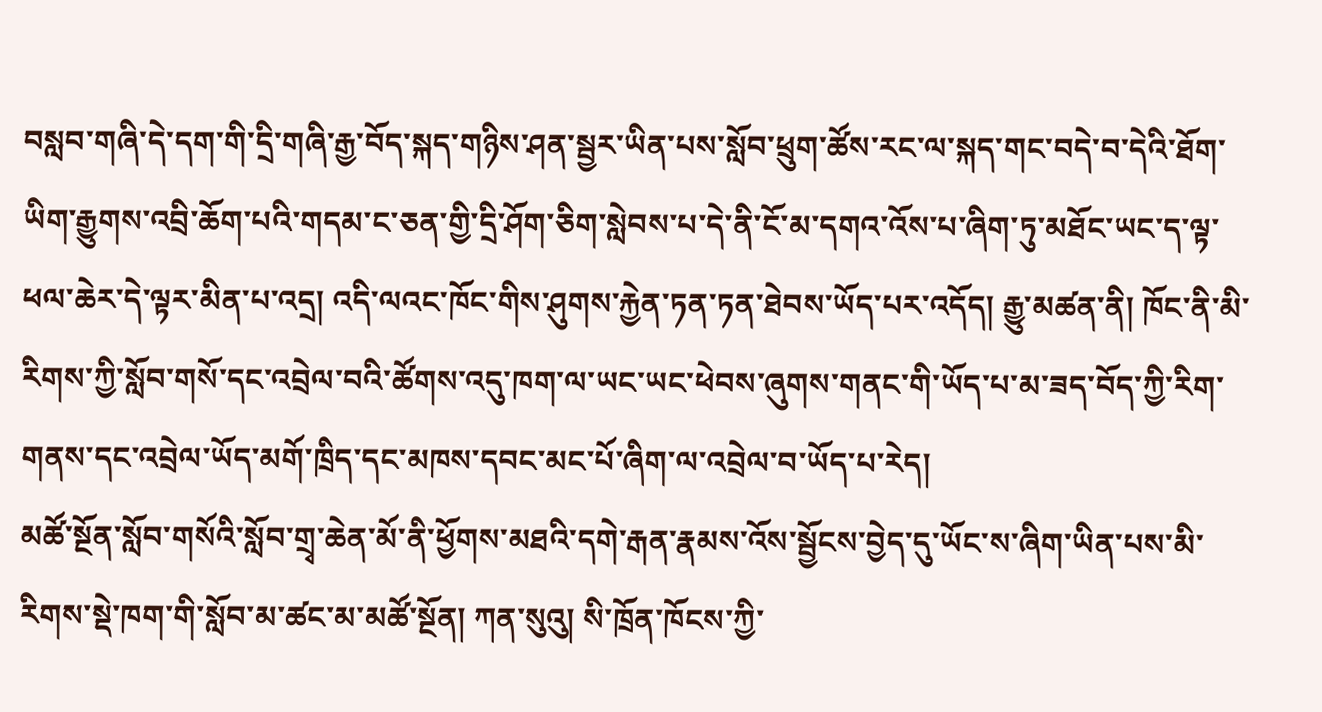བསླབ་གཞི་དེ་དག་གི་དྲི་གཞི་རྒྱ་བོད་སྐད་གཉིས་ཤན་སྦྱར་ཡིན་པས་སློབ་ཕྲུག་ཚོས་རང་ལ་སྐད་གང་བདེ་བ་དེའི་ཐོག་ཡིག་རྒྱུགས་འབྲི་ཆོག་པའི་གདམ་ང་ཅན་གྱི་དྲི་ཤོག་ཅིག་སླེབས་པ་དེ་ནི་ངོ་མ་དགའ་འོས་པ་ཞིག་ཏུ་མཐོང་ཡང་ད་ལྟ་ཕལ་ཆེར་དེ་ལྟར་མིན་པ་འདྲ། འདི་ལའང་ཁོང་གིས་ཤུགས་རྐྱེན་ཏན་ཏན་ཐེབས་ཡོད་པར་འདོད། རྒྱུ་མཚན་ནི། ཁོང་ནི་མི་རིགས་ཀྱི་སློབ་གསོ་དང་འབྲེལ་བའི་ཚོགས་འདུ་ཁག་ལ་ཡང་ཡང་ཕེབས་ཞུགས་གནང་གི་ཡོད་པ་མ་ཟད་བོད་ཀྱི་རིག་གནས་དང་འབྲེལ་ཡོད་མགོ་ཁྲིད་དང་མཁས་དབང་མང་པོ་ཞིག་ལ་འབྲེལ་བ་ཡོད་པ་རེད།
མཚོ་སྔོན་སློབ་གསོའི་སློབ་གྲྭ་ཆེན་མོ་ནི་ཕྱོགས་མཐའི་དགེ་རྒན་རྣམས་འོས་སྦྱོངས་བྱེད་དུ་ཡོང་ས་ཞིག་ཡིན་པས་མི་རིགས་སྡེ་ཁག་གི་སློབ་མ་ཚང་མ་མཚོ་སྔོན། ཀན་སུའུ། སི་ཁྲོན་ཁོངས་ཀྱི་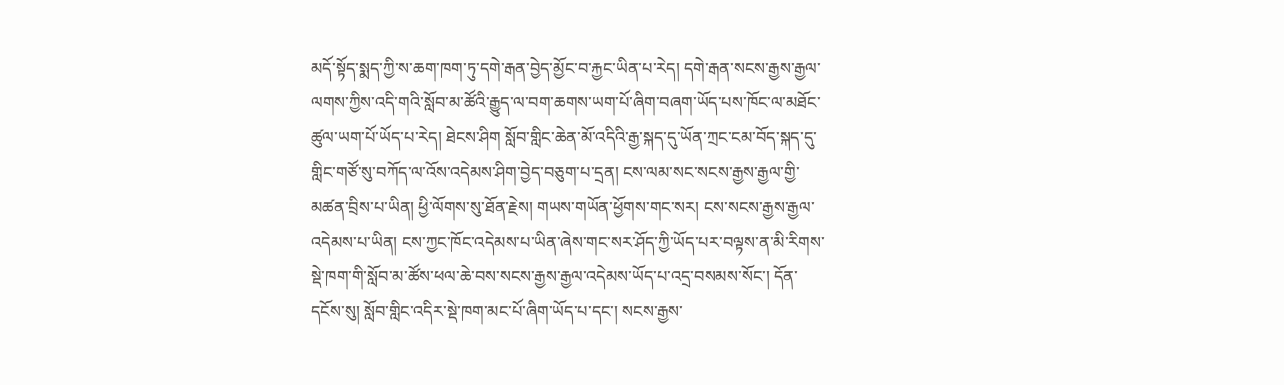མདོ་སྟོད་སྨད་ཀྱི་ས་ཆག་ཁག་ཏུ་དགེ་རྒན་བྱེད་མྱོང་བ་རྐྱང་ཡིན་པ་རེད། དགེ་རྒན་སངས་རྒྱས་རྒྱལ་ལགས་ཀྱིས་འདི་གའི་སློབ་མ་ཚོའི་རྒྱུད་ལ་བག་ཆགས་ཡག་པོ་ཞིག་བཞག་ཡོད་པས་ཁོང་ལ་མཐོང་ཚུལ་ཡག་པོ་ཡོད་པ་རེད། ཐེངས་ཤིག སློབ་གླིང་ཆེན་མོ་འདིའི་རྒྱ་སྐད་དུ་ཡོན་ཀྲང་ངམ་བོད་སྐད་དུ་གླིང་གཙོ་སུ་བཀོད་ལ་འོས་འདེམས་ཤིག་བྱེད་བཅུག་པ་དྲན། ངས་ལམ་སང་སངས་རྒྱས་རྒྱལ་གྱི་མཚན་བྲིས་པ་ཡིན། ཕྱི་ལོགས་སུ་ཐོན་རྗེས། གཡས་གཡོན་ཕྱོགས་གང་སར། ངས་སངས་རྒྱས་རྒྱལ་འདེམས་པ་ཡིན། ངས་ཀྱང་ཁོང་འདེམས་པ་ཡིན་ཞེས་གང་སར་ཤོད་ཀྱི་ཡོད་པར་བལྟས་ན་མི་རིགས་སྡེ་ཁག་གི་སློབ་མ་ཚོས་ཕལ་ཆེ་བས་སངས་རྒྱས་རྒྱལ་འདེམས་ཡོད་པ་འདྲ་བསམས་སོང་། དོན་དངོས་སུ། སློབ་གླིང་འདིར་སྡེ་ཁག་མང་པོ་ཞིག་ཡོད་པ་དང་། སངས་རྒྱས་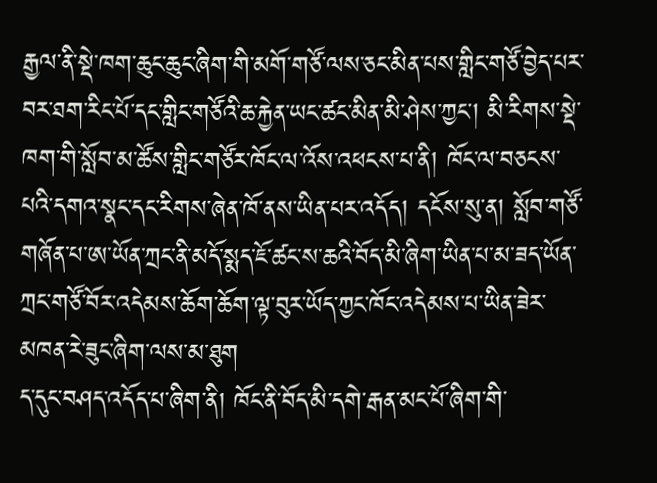རྒྱལ་ནི་སྡེ་ཁག་ཆུང་ཆུང་ཞིག་གི་མགོ་གཙོ་ལས་ཅང་མིན་པས་གླིང་གཙོ་བྱེད་པར་བར་ཐག་རིང་པོ་དང་གླིང་གཙོའི་ཆ་རྐྱེན་ཡང་ཚང་མིན་མི་ཤེས་ཀྱང་། མི་རིགས་སྡེ་ཁག་གི་སློབ་མ་ཚོས་གླིང་གཙོར་ཁོང་ལ་འོས་འཕངས་པ་ནི། ཁོང་ལ་བཅངས་པའི་དགའ་སྣང་དང་རིགས་ཞེན་ཁོ་ནས་ཡིན་པར་འདོད། དངོས་སུ་ན། སློབ་གཙོ་གཞོན་པ་ཨ་ཡོན་ཀྲང་ནི་མདོ་སྨད་ཇོ་ཚང་ས་ཆའི་བོད་མི་ཞིག་ཡིན་པ་མ་ཟད་ཡོན་ཀྲང་གཙོ་བོར་འདེམས་ཆོག་ཆོག་ལྟ་བུར་ཡོད་ཀྱང་ཁོང་འདེམས་པ་ཡིན་ཟེར་མཁན་རེ་ཟུང་ཞིག་ལས་མ་ཐུག
ད་དུང་བཤད་འདོད་པ་ཞིག་ནི། ཁོང་ནི་བོད་མི་དགེ་རྒན་མང་པོ་ཞིག་གི་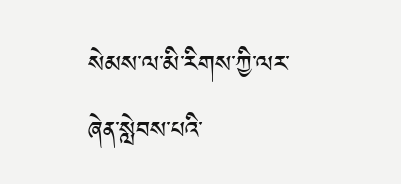སེམས་ལ་མི་རིགས་ཀྱི་ལར་ཞེན་སླེབས་པའི་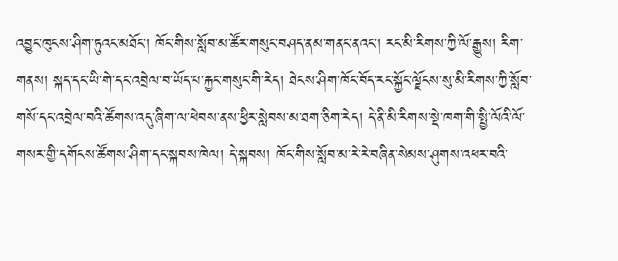འབྱུང་ཁུངས་ཤིག་ཏུའང་མཐོང་། ཁོང་གིས་སློབ་མ་ཚོར་གསུང་བཤད་ནམ་གནང་ནའང་། རང་མི་རིགས་ཀྱི་ལོ་རྒྱུས། རིག་གནས། སྐད་དང་ཡི་གེ་དང་འབྲེལ་བ་ཡོད་པ་རྐྱང་གསུང་གི་རེད། ཐེངས་ཤིག་ཁོང་བོད་རང་སྐྱོང་ལྗོངས་སུ་མི་རིགས་ཀྱི་སློབ་གསོ་དང་འབྲེལ་བའི་ཚོགས་འདུ་ཞིག་ལ་ཕེབས་ནས་ཕྱིར་སླེབས་མ་ཐག་ཅིག་རེད། དེ་ནི་མི་རིགས་སྡེ་ཁག་གི་སྤྱི་ལོའི་ལོ་གསར་གྱི་དགོངས་ཚོགས་ཤིག་དང་སྐབས་ཁེལ། དེ་སྐབས། ཁོང་གིས་སློབ་མ་རེ་རེ་བཞིན་སེམས་ཤུགས་འཕར་བའི་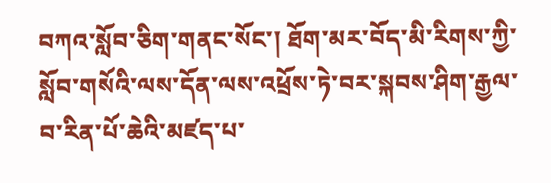བཀའ་སློབ་ཅིག་གནང་སོང་། ཐོག་མར་བོད་མི་རིགས་ཀྱི་སློབ་གསོའི་ལས་དོན་ལས་འཕྲོས་ཏེ་བར་སྐབས་ཤིག་རྒྱལ་བ་རིན་པོ་ཆེའི་མཛད་པ་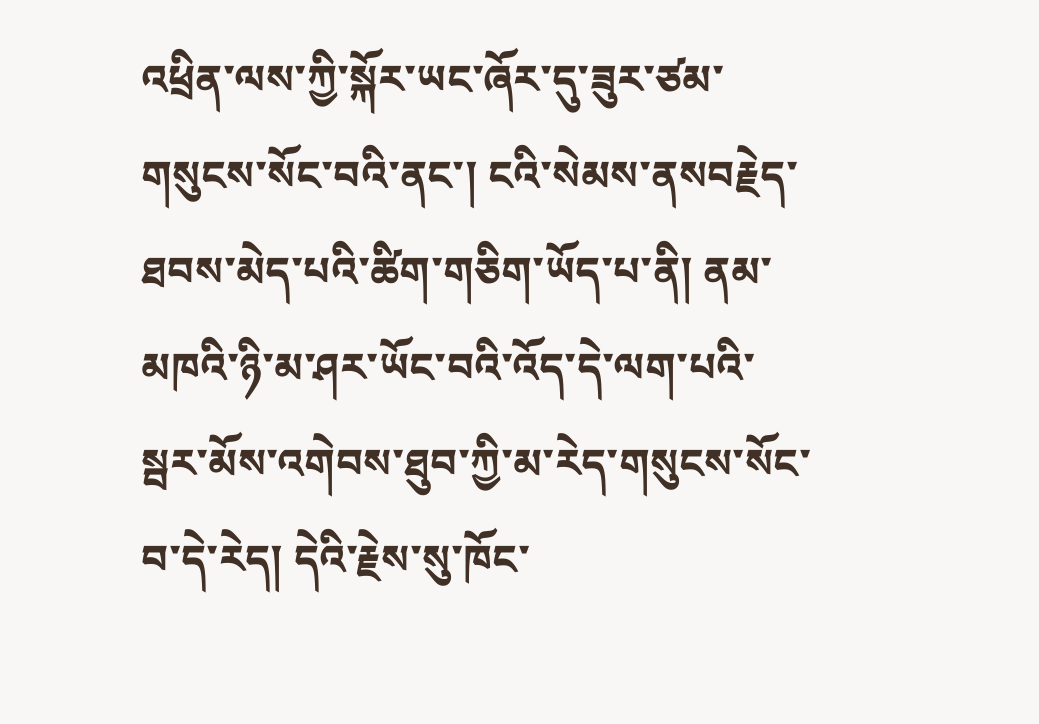འཕྲིན་ལས་ཀྱི་སྐོར་ཡང་ཞོར་དུ་ཟུར་ཙམ་གསུངས་སོང་བའི་ནང་། ངའི་སེམས་ནསབརྗེད་ཐབས་མེད་པའི་ཚིག་གཅིག་ཡོད་པ་ནི། ནམ་མཁའི་ཉི་མ་ཤར་ཡོང་བའི་འོད་དེ་ལག་པའི་སྦར་མོས་འགེབས་ཐུབ་ཀྱི་མ་རེད་གསུངས་སོང་བ་དེ་རེད། དེའི་རྗེས་སུ་ཁོང་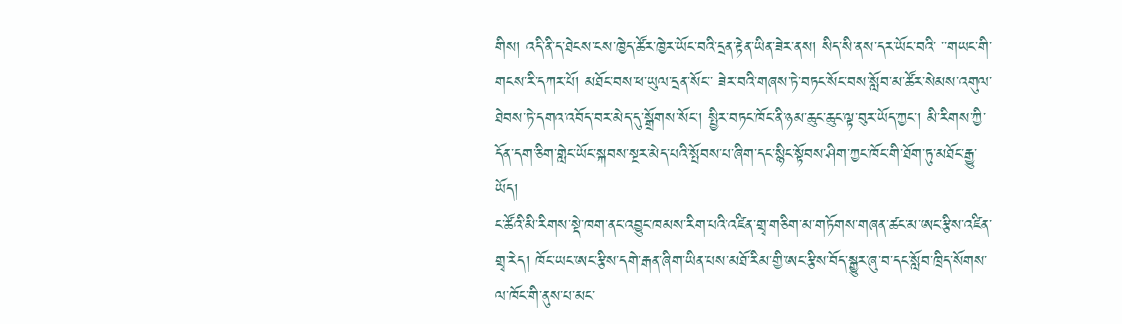གིས། འདི་ནི་ད་ཐེངས་ངས་ཁྱེད་ཚོར་ཁྱེར་ཡོང་བའི་དྲན་རྟེན་ཡིན་ཟེར་ནས། སིད་སི་ནས་དར་ཡོང་བའི་ ་་གཡང་གི་གངས་རི་དཀར་པོ། མཐོང་བས་ཕ་ཡུལ་དྲན་སོང་་ ཟེར་བའི་གཞས་ཏེ་བཏང་སོང་བས་སློབ་མ་ཚོར་སེམས་འགུལ་ཐེབས་ཏེ་དགའ་འབོད་བར་མེད་དུ་སྒྲོགས་སོང་། སྤྱིར་བཏང་ཁོང་ནི་ཉམ་ཆུང་ཆུང་ལྟ་བུར་ཡོད་ཀྱང་། མི་རིགས་ཀྱི་དོན་དག་ཅིག་གླེང་ཡོང་སྐབས་སྔར་མེད་པའི་སྤོབས་པ་ཞིག་དང་སྙིང་སྟོབས་ཤིག་ཀྱང་ཁོང་གི་ཐོག་ཏུ་མཐོང་རྒྱུ་ཡོད།
ང་ཚོའི་མི་རིགས་སྡེ་ཁག་ནང་འབྱུང་ཁམས་རིག་པའི་འཛིན་གྲྭ་གཅིག་མ་གཏོགས་གཞན་ཚང་མ་ཨང་རྩིས་འཛིན་གྲྭ་རེད། ཁོང་ཡང་ཨང་རྩིས་དགེ་རྒན་ཞིག་ཡིན་པས་མཐོ་རིམ་གྱི་ཨང་རྩིས་བོད་སྒྱུར་ཞུ་བ་དང་སློབ་ཁྲིད་སོགས་ལ་ཁོང་གི་ནུས་པ་མང་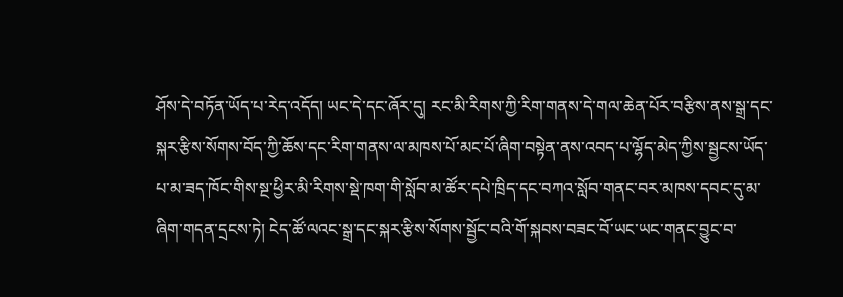ཤོས་དེ་བཏོན་ཡོད་པ་རེད་འདོད། ཡང་དེ་དང་ཞོར་དུ། རང་མི་རིགས་ཀྱི་རིག་གནས་དེ་གལ་ཆེན་པོར་བརྩིས་ནས་སྒྲ་དང་སྐར་རྩིས་སོགས་བོད་ཀྱི་ཆོས་དང་རིག་གནས་ལ་མཁས་པོ་མང་པོ་ཞིག་བསྟེན་ནས་འབད་པ་ལྷོད་མེད་ཀྱིས་སྦྱངས་ཡོད་པ་མ་ཟད་ཁོང་གིས་སྔ་ཕྱིར་མི་རིགས་སྡེ་ཁག་གི་སློབ་མ་ཚོར་དཔེ་ཁྲིད་དང་བཀའ་སློབ་གནང་བར་མཁས་དབང་དུ་མ་ཞིག་གདན་དྲངས་ཏེ། ངེད་ཚོ་ལའང་སྒྲ་དང་སྐར་རྩིས་སོགས་སྦྱོང་བའི་གོ་སྐབས་བཟང་བོ་ཡང་ཡང་གནང་བྱུང་བ་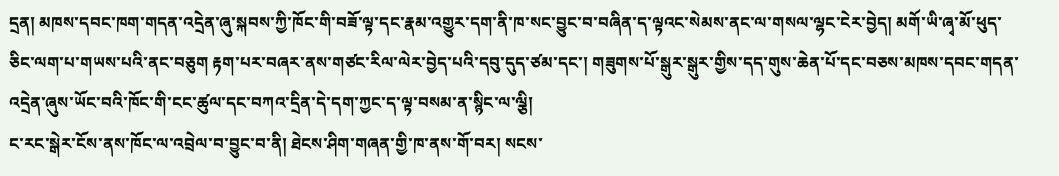དྲན། མཁས་དབང་ཁག་གདན་འདྲེན་ཞུ་སྐབས་ཀྱི་ཁོང་གི་བཟོ་ལྟ་དང་རྣམ་འགྱུར་དག་ནི་ཁ་སང་བྱུང་བ་བཞིན་ད་ལྟའང་སེམས་ནང་ལ་གསལ་ལྷང་ངེར་བྱེད། མགོ་ཡི་ཞྭ་མོ་ཕུད་ཅིང་ལག་པ་གཡས་པའི་ནང་བཅུག རྟག་པར་བཞར་ནས་གཙང་རིལ་ལེར་བྱེད་པའི་དབུ་དུད་ཙམ་དང་། གཟུགས་པོ་སྒུར་སྒུར་གྱིས་དད་གུས་ཆེན་པོ་དང་བཅས་མཁས་དབང་གདན་འདྲེན་ཞུས་ཡོང་བའི་ཁོང་གི་ངང་ཚུལ་དང་བཀའ་དྲིན་དེ་དག་ཀྱང་ད་ལྟ་བསམ་ན་སྙིང་ལ་ལྕི།
ང་རང་སྒེར་ངོས་ནས་ཁོང་ལ་འབྲེལ་བ་བྱུང་བ་ནི། ཐེངས་ཤིག་གཞན་གྱི་ཁ་ནས་གོ་བར། སངས་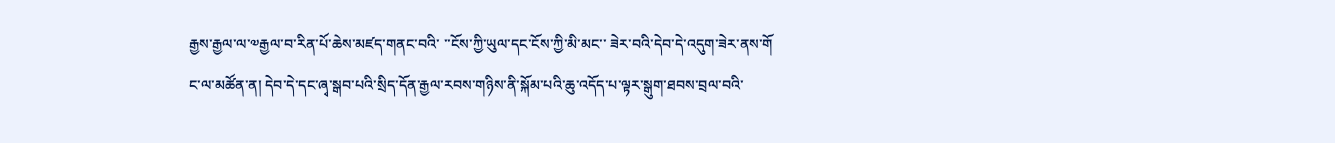རྒྱས་རྒྱལ་ལ་༧རྒྱལ་བ་རིན་པོ་ཆེས་མཛད་གནང་བའི་ ་་ངོས་ཀྱི་ཡུལ་དང་ངོས་ཀྱི་མི་མང་་ ཟེར་བའི་དེབ་དེ་འདུག་ཟེར་ནས་གོ ང་ལ་མཚོན་ན། དེབ་དེ་དང་ཞྭ་སྒབ་པའི་སྲིད་དོན་རྒྱལ་རབས་གཉིས་ནི་སྐོམ་པའི་ཆུ་འདོད་པ་ལྟར་སྒུག་ཐབས་བྲལ་བའི་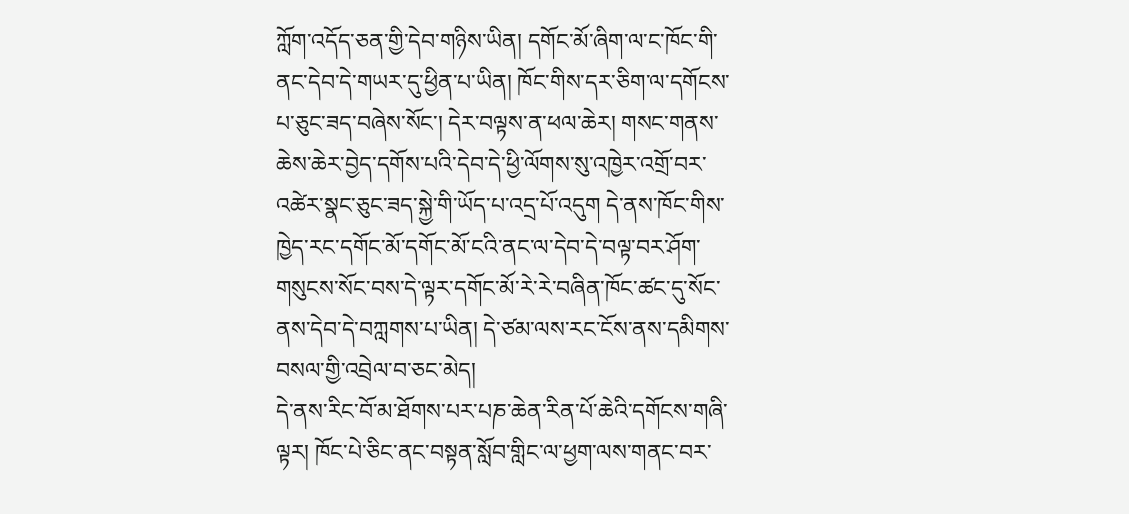ཀློག་འདོད་ཅན་གྱི་དེབ་གཉིས་ཡིན། དགོང་མོ་ཞིག་ལ་ང་ཁོང་གི་ནང་དེབ་དེ་གཡར་དུ་ཕྱིན་པ་ཡིན། ཁོང་གིས་དར་ཅིག་ལ་དགོངས་པ་ཅུང་ཟད་བཞེས་སོང་། དེར་བལྟས་ན་ཕལ་ཆེར། གསང་གནས་ཆེས་ཆེར་བྱེད་དགོས་པའི་དེབ་དེ་ཕྱི་ལོགས་སུ་འཁྱེར་འགྲོ་བར་འཚེར་སྣང་ཅུང་ཟད་སྐྱེ་གི་ཡོད་པ་འདྲ་པོ་འདུག དེ་ནས་ཁོང་གིས་ཁྱེད་རང་དགོང་མོ་དགོང་མོ་ངའི་ནང་ལ་དེབ་དེ་བལྟ་བར་ཤོག་གསུངས་སོང་བས་དེ་ལྟར་དགོང་མོ་རེ་རེ་བཞིན་ཁོང་ཚང་དུ་སོང་ནས་དེབ་དེ་བཀླགས་པ་ཡིན། དེ་ཙམ་ལས་རང་ངོས་ནས་དམིགས་བསལ་གྱི་འབྲེལ་བ་ཅང་མེད།
དེ་ནས་རིང་བོ་མ་ཐོགས་པར་པཎ་ཆེན་རིན་པོ་ཆེའི་དགོངས་གཞི་ལྟར། ཁོང་པེ་ཅིང་ནང་བསྟན་སློབ་གླིང་ལ་ཕྱག་ལས་གནང་བར་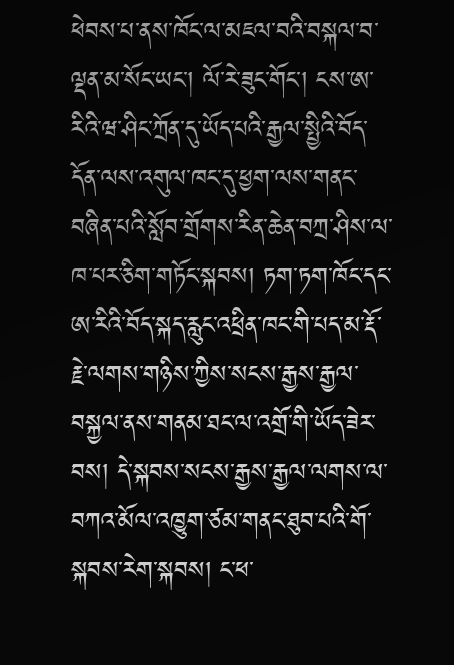ཕེབས་པ་ནས་ཁོང་ལ་མཇལ་བའི་བསྐལ་བ་ལྡན་མ་སོང་ཡང་། ལོ་རེ་ཟུང་གོང་། ངས་ཨ་རིའི་ཝ་ཤིང་ཀྲོན་དུ་ཡོད་པའི་རྒྱལ་སྤྱིའི་བོད་དོན་ལས་འགུལ་ཁང་དུ་ཕྱག་ལས་གནང་བཞིན་པའི་སློབ་གྲོགས་རིན་ཆེན་བཀྲ་ཤིས་ལ་ཁ་པར་ཅིག་གཏོང་སྐབས། ཏག་ཏག་ཁོང་དང་ཨ་རིའི་བོད་སྐད་རླུང་འཕྲིན་ཁང་གི་པད་མ་རྡོ་རྗེ་ལགས་གཉིས་ཀྱིས་སངས་རྒྱས་རྒྱལ་བསྐྱལ་ནས་གནམ་ཐང་ལ་འགྲོ་གི་ཡོད་ཟེར་བས། དེ་སྐབས་སངས་རྒྱས་རྒྱལ་ལགས་ལ་བཀའ་མོལ་འཁྱུག་ཙམ་གནང་ཐུབ་པའི་གོ་སྐབས་རེག་སྐབས། ང་ཕ་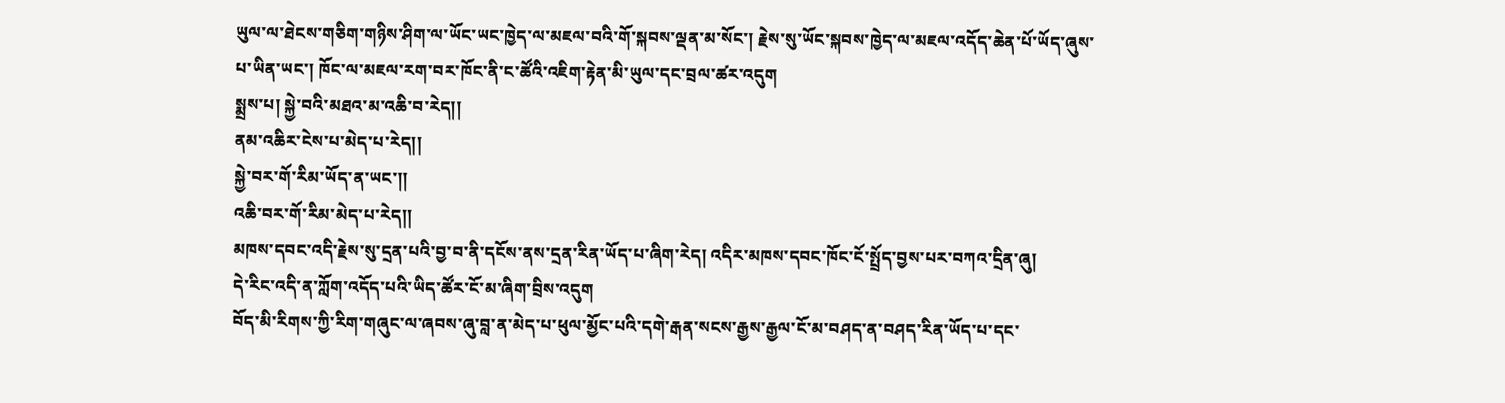ཡུལ་ལ་ཐེངས་གཅིག་གཉིས་ཤིག་ལ་ཡོང་ཡང་ཁྱེད་ལ་མཇལ་བའི་གོ་སྐབས་ལྡན་མ་སོང་། རྗེས་སུ་ཡོང་སྐབས་ཁྱེད་ལ་མཇལ་འདོད་ཆེན་པོ་ཡོད་ཞུས་པ་ཡིན་ཡང་། ཁོང་ལ་མཇལ་རག་བར་ཁོང་ནི་ང་ཚོའི་འཇིག་རྟེན་མི་ཡུལ་དང་བྲལ་ཚར་འདུག
སྨྲས་པ། སྐྱེ་བའི་མཐའ་མ་འཆི་བ་རེད།།
ནམ་འཆིར་ངེས་པ་མེད་པ་རེད།།
སྐྱེ་བར་གོ་རིམ་ཡོད་ན་ཡང་།།
འཆི་བར་གོ་རིམ་མེད་པ་རེད།།
མཁས་དབང་འདི་རྗེས་སུ་དྲན་པའི་བྱ་བ་ནི་དངོས་ནས་དྲན་རིན་ཡོད་པ་ཞིག་རེད། འདིར་མཁས་དབང་ཁོང་ངོ་སྤྲོད་བྱས་པར་བཀའ་དྲིན་ཞུ།
དེ་རིང་འདི་ན་ཀློག་འདོད་པའི་ཡིད་ཚོར་ངོ་མ་ཞིག་བྲིས་འདུག
བོད་མི་རིགས་ཀྱི་རིག་གཞུང་ལ་ཞབས་ཞུ་བླ་ན་མེད་པ་ཕུལ་མྱོང་པའི་དགེ་རྒན་སངས་རྒྱས་རྒྱལ་ངོ་མ་བཤད་ན་བཤད་རིན་ཡོད་པ་དང་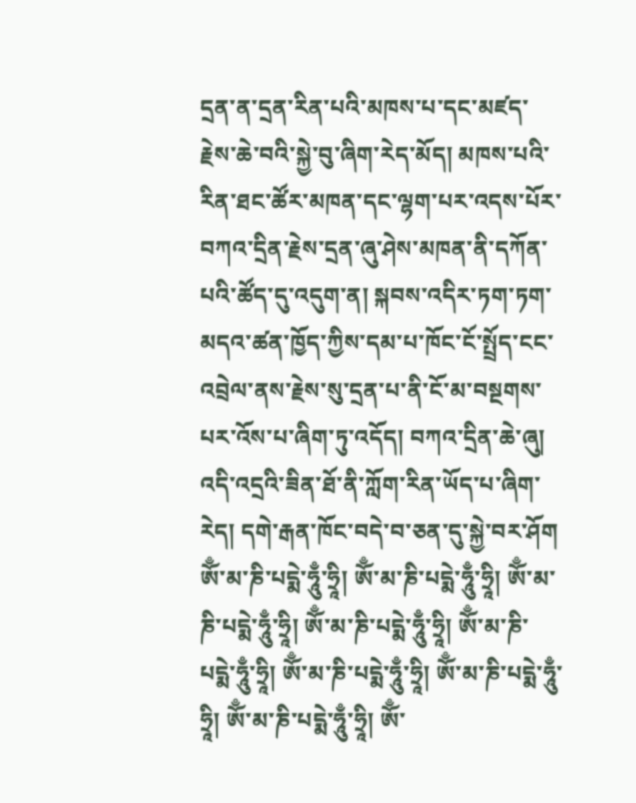དྲན་ན་དྲན་རིན་པའི་མཁས་པ་དང་མཛད་རྗེས་ཆེ་བའི་སྐྱེ་བུ་ཞིག་རེད་མོད། མཁས་པའི་རིན་ཐང་ཚོར་མཁན་དང་ལྷག་པར་འདས་པོར་བཀའ་དྲིན་རྗེས་དྲན་ཞུ་ཤེས་མཁན་ནི་དཀོན་པའི་ཚོད་དུ་འདུག་ན། སྐབས་འདིར་ཏག་ཏག་མདའ་ཚན་ཁྱོད་ཀྱིས་དམ་པ་ཁོང་ངོ་སྤྲོད་ངང་འབྲེལ་ནས་རྗེས་སུ་དྲན་པ་ནི་ངོ་མ་བསྔགས་པར་འོས་པ་ཞིག་ཏུ་འདོད། བཀའ་དྲིན་ཆེ་ཞུ།
འདི་འདྲའི་ཟིན་ཐོ་ནི་ཀློག་རིན་ཡོད་པ་ཞིག་རེད། དགེ་རྒན་ཁོང་བདེ་བ་ཅན་དུ་སྐྱེ་བར་ཤོག ཨོྃ་མ་ཎི་པདྨེ་ཧཱུྃ་ཧྲཱི། ཨོྃ་མ་ཎི་པདྨེ་ཧཱུྃ་ཧྲཱི། ཨོྃ་མ་ཎི་པདྨེ་ཧཱུྃ་ཧྲཱི། ཨོྃ་མ་ཎི་པདྨེ་ཧཱུྃ་ཧྲཱི། ཨོྃ་མ་ཎི་པདྨེ་ཧཱུྃ་ཧྲཱི། ཨོྃ་མ་ཎི་པདྨེ་ཧཱུྃ་ཧྲཱི། ཨོྃ་མ་ཎི་པདྨེ་ཧཱུྃ་ཧྲཱི། ཨོྃ་མ་ཎི་པདྨེ་ཧཱུྃ་ཧྲཱི། ཨོྃ་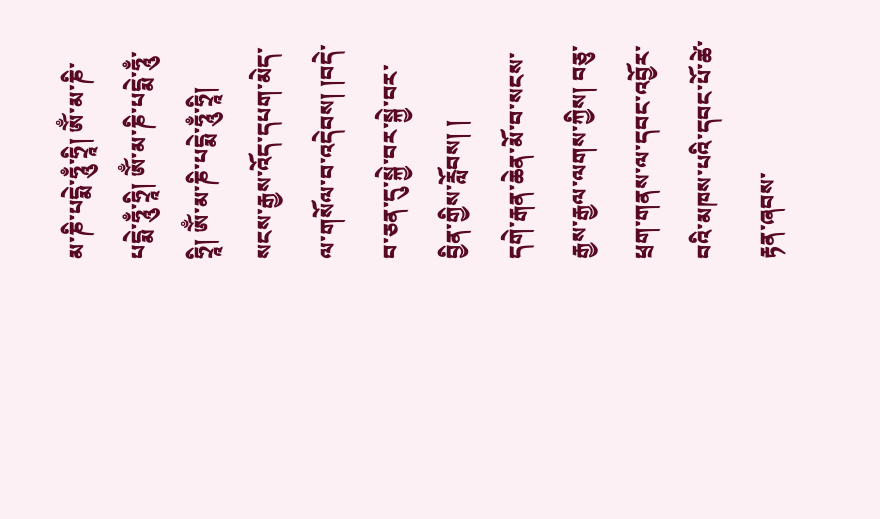མ་ཎི་པདྨེ་ཧཱུྃ་ཧྲཱི། ཨོྃ་མ་ཎི་པདྨེ་ཧཱུྃ་ཧྲཱི། ཨོྃ་མ་ཎི་པདྨེ་ཧཱུྃ་ཧྲཱི། ཨོྃ་མ་ཎི་པདྨེ་ཧཱུྃ་ཧྲཱི། སངས་རྒྱས་འོད་དཔག་མེད་ལ་གསོལ་བ་འདེབས། །བདེ་བ་ཅན་དུ་སྐྱེ་བར་སྐྱེ་བར་བྱིན་གྱིས་རློབས། །
དགེ་རྒན་ཆེན་མོ་བ་སངས་རྒྱས་རྒྱལ་ལགས་ཀྱིས། བཅུ་ཕྲག་གནས་ལ་དབང་འབྱོར་བའི་མཁས་པའི་དབང་པོ་ཚེ་རྟན་ཞབས་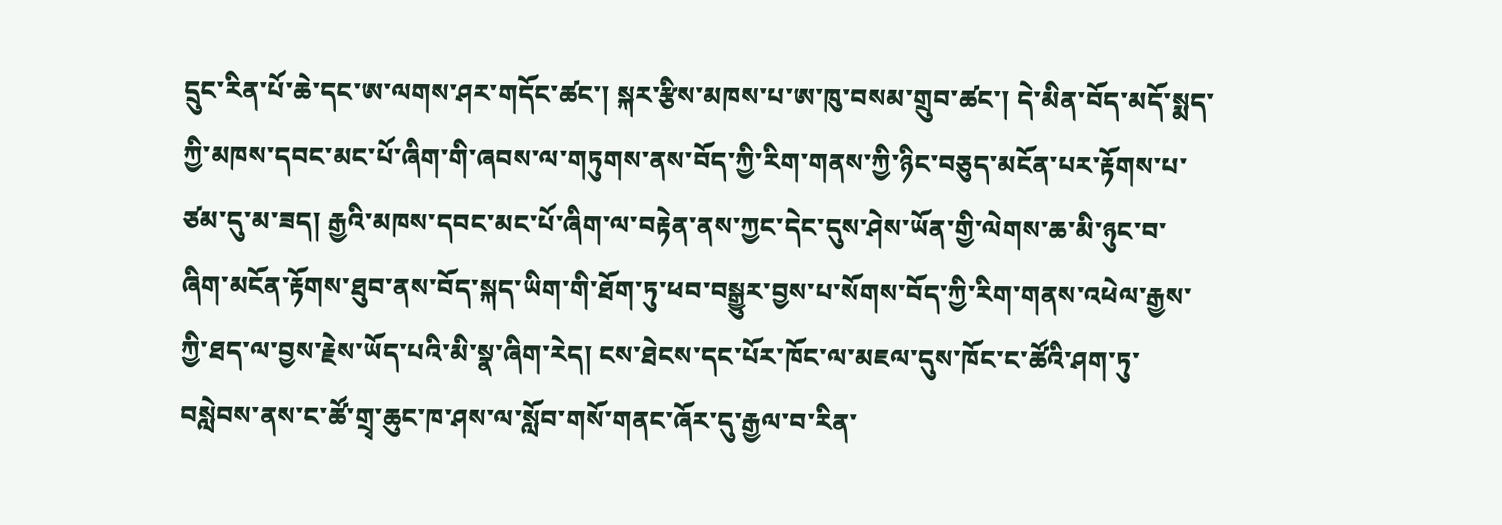དྲུང་རིན་པོ་ཆེ་དང་ཨ་ལགས་ཤར་གདོང་ཚང་། སྐར་རྩིས་མཁས་པ་ཨ་ཁུ་བསམ་གྲུབ་ཚང་། དེ་མིན་བོད་མདོ་སྨད་ཀྱི་མཁས་དབང་མང་པོ་ཞིག་གི་ཞབས་ལ་གཏུགས་ནས་བོད་ཀྱི་རིག་གནས་ཀྱི་ཉིང་བཅུད་མངོན་པར་རྟོགས་པ་ཙམ་དུ་མ་ཟད། རྒྱའི་མཁས་དབང་མང་པོ་ཞིག་ལ་བརྟེན་ནས་ཀྱང་དེང་དུས་ཤེས་ཡོན་གྱི་ལེགས་ཆ་མི་ཉུང་བ་ཞིག་མངོན་རྟོགས་ཐུབ་ནས་བོད་སྐད་ཡིག་གི་ཐོག་ཏུ་ཕབ་བསྒྱུར་བྱས་པ་སོགས་བོད་ཀྱི་རིག་གནས་འཕེལ་རྒྱས་ཀྱི་ཐད་ལ་བྱས་རྗེས་ཡོད་པའི་མི་སྣ་ཞིག་རེད། ངས་ཐེངས་དང་པོར་ཁོང་ལ་མཇལ་དུས་ཁོང་ང་ཚོའི་ཤག་ཏུ་བསླེབས་ནས་ང་ཚོ་གྲྭ་ཆུང་ཁ་ཤས་ལ་སློབ་གསོ་གནང་ཞོར་དུ་རྒྱལ་བ་རིན་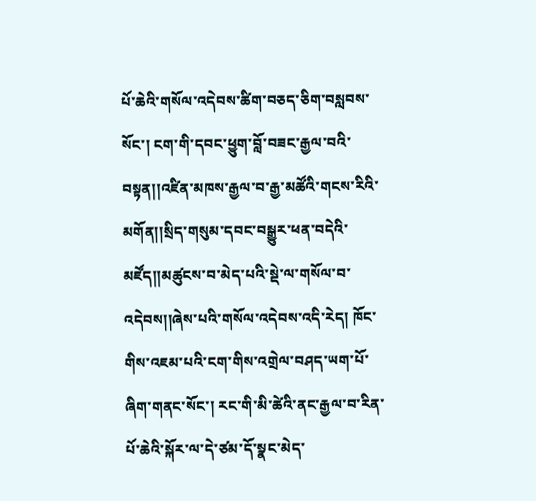པོ་ཆེའི་གསོལ་འདེབས་ཚིག་བཅད་ཅིག་བསླབས་སོང་། ངག་གི་དབང་ཕྱུག་བློ་བཟང་རྒྱལ་བའི་བསྟན།།འཛིན་མཁས་རྒྱལ་བ་རྒྱ་མཚོའི་གངས་རིའི་མགོན།།སྲིད་གསུམ་དབང་བསྒྱུར་ཕན་བདེའི་མཛོད།།མཚུངས་བ་མེད་པའི་སྡེ་ལ་གསོལ་བ་འདེབས།།ཞེས་པའི་གསོལ་འདེབས་འདི་རེད། ཁོང་གིས་འཇམ་པའི་ངག་གིས་འགྲེལ་བཤད་ཡག་པོ་ཞིག་གནང་སོང་། རང་གི་མི་ཚེའི་ནང་རྒྱལ་བ་རིན་པོ་ཆེའི་སྐོར་ལ་དེ་ཙམ་དོ་སྣང་མེད་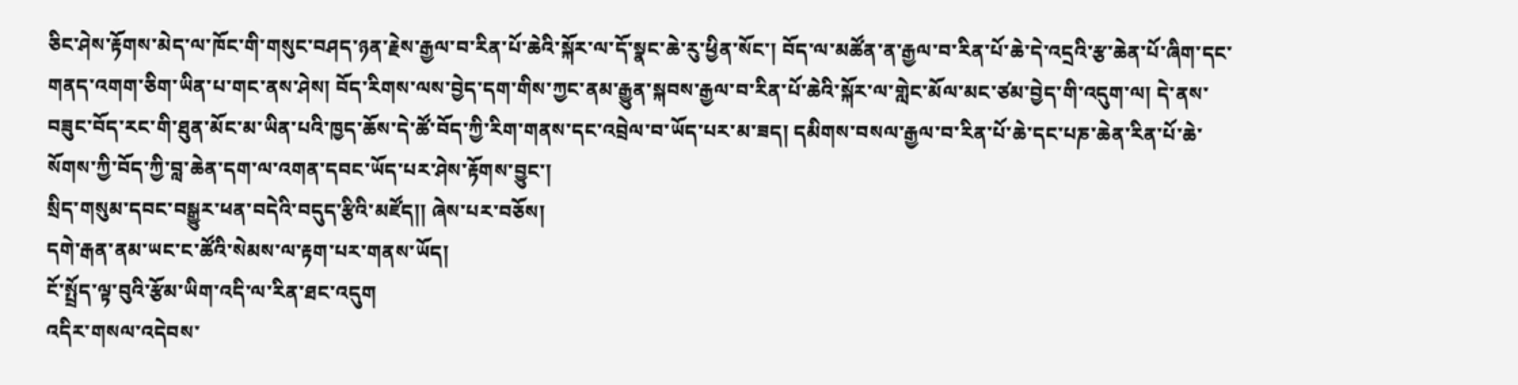ཅིང་ཤེས་རྟོགས་མེད་ལ་ཁོང་གི་གསུང་བཤད་ཉན་རྗེས་རྒྱལ་བ་རིན་པོ་ཆེའི་སྐོར་ལ་དོ་སྣང་ཆེ་རུ་ཕྱིན་སོང་། བོད་ལ་མཚོན་ན་རྒྱལ་བ་རིན་པོ་ཆེ་དེ་འདྲའི་རྩ་ཆེན་པོ་ཞིག་དང་གནད་འགག་ཅིག་ཡིན་པ་གང་ནས་ཤེས། བོད་རིགས་ལས་བྱེད་དག་གིས་ཀྱང་ནམ་རྒྱུན་སྐབས་རྒྱལ་བ་རིན་པོ་ཆེའི་སྐོར་ལ་གླེང་མོལ་མང་ཙམ་བྱེད་གི་འདུག་ལ། དེ་ནས་བཟུང་བོད་རང་གི་ཐུན་མོང་མ་ཡིན་པའི་ཁྱད་ཆོས་དེ་ཚོ་བོད་ཀྱི་རིག་གནས་དང་འབྲེལ་བ་ཡོད་པར་མ་ཟད། དམིགས་བསལ་རྒྱལ་བ་རིན་པོ་ཆེ་དང་པཎ་ཆེན་རིན་པོ་ཆེ་སོགས་ཀྱི་བོད་ཀྱི་བླ་ཆེན་དག་ལ་འགན་དབང་ཡོད་པར་ཤེས་རྟོགས་བྱུང་།
སྲིད་གསུམ་དབང་བསྒྱུར་ཕན་བདེའི་བདུད་རྩིའི་མཛོད།། ཞེས་པར་བཅོས།
དགེ་རྒན་ནམ་ཡང་ང་ཚོའི་སེམས་ལ་རྟག་པར་གནས་ཡོད།
ངོ་སྤྲོད་ལྟ་བུའི་རྩོམ་ཡིག་འདི་ལ་རིན་ཐང་འདུག
འདིར་གསལ་འདེབས་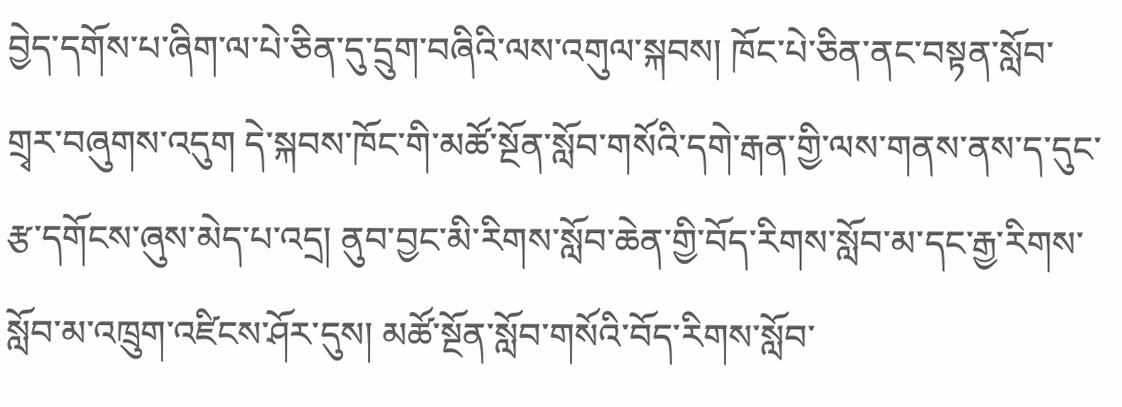བྱེད་དགོས་པ་ཞིག་ལ་པེ་ཅིན་དུ་དྲུག་བཞིའི་ལས་འགུལ་སྐབས། ཁོང་པེ་ཅིན་ནང་བསྟན་སློབ་གྲྭར་བཞུགས་འདུག དེ་སྐབས་ཁོང་གི་མཚོ་སྔོན་སློབ་གསོའི་དགེ་རྒན་གྱི་ལས་གནས་ནས་ད་དུང་རྩ་དགོངས་ཞུས་མེད་པ་འདྲ། ནུབ་བྱང་མི་རིགས་སློབ་ཆེན་གྱི་བོད་རིགས་སློབ་མ་དང་རྒྱ་རིགས་སློབ་མ་འཁྲུག་འཛིངས་ཤོར་དུས། མཚོ་སྔོན་སློབ་གསོའི་བོད་རིགས་སློབ་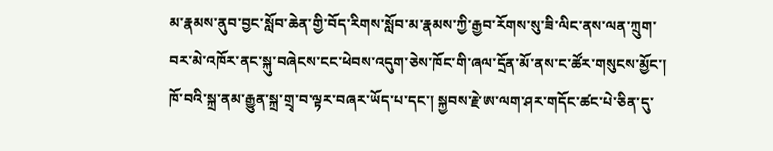མ་རྣམས་ནུབ་བྱང་སློབ་ཆེན་གྱི་བོད་རིགས་སློབ་མ་རྣམས་ཀྱི་རྒྱབ་རོགས་སུ་ཟི་ལིང་ནས་ལན་ཀྲུག་བར་མེ་འཁོར་ནང་སྐུ་བཞེངས་ངང་ཕེབས་འདུག་ཅེས་ཁོང་གི་ཞལ་དྲོན་མོ་ནས་ང་ཚོར་གསུངས་མྱོང་། ཁོ་བའི་སྐྲ་ནམ་རྒྱུན་སྐྲ་གྲྭ་བ་ལྟར་བཞར་ཡོད་པ་དང་། སྐྱབས་རྗེ་ཨ་ལག་ཤར་གདོང་ཚང་པེ་ཅིན་དུ་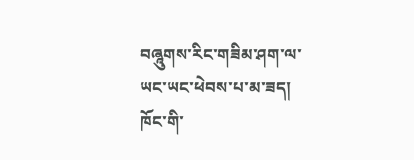བཞཱུགས་རིང་གཟིམ་ཤག་ལ་ཡང་ཡང་ཕེབས་པ་མ་ཟད། ཁོང་གི་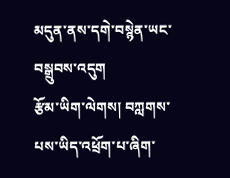མདུན་ནས་དགེ་བསྙེན་ཡང་བསྒྲུབས་འདུག
རྩོམ་ཡིག་ལེགས། བཀླགས་པས་ཡིད་འཕྲོག་པ་ཞིག་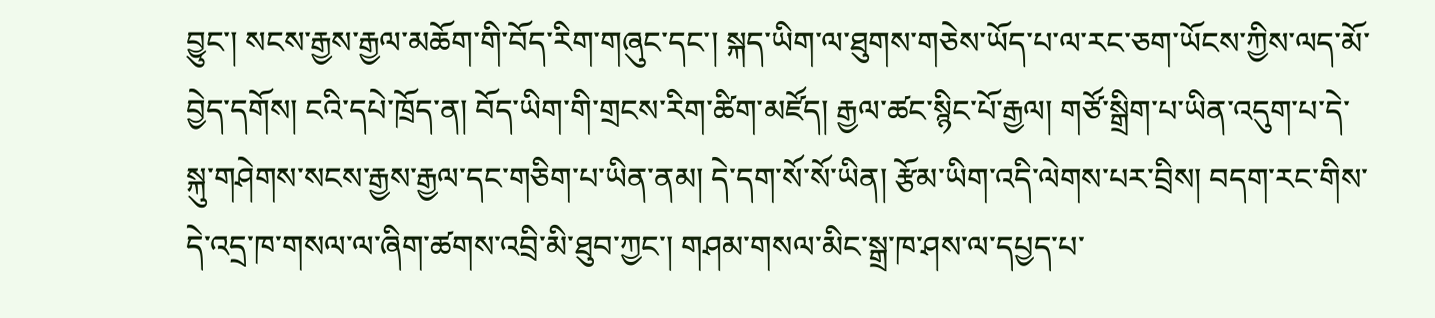བྱུང་། སངས་རྒྱས་རྒྱལ་མཆོག་གི་བོད་རིག་གཞུང་དང་། སྐད་ཡིག་ལ་ཐུགས་གཅེས་ཡོད་པ་ལ་རང་ཅག་ཡོངས་ཀྱིས་ལད་མོ་བྱེད་དགོས། ངའི་དཔེ་ཁྲོད་ན། བོད་ཡིག་གི་གྲངས་རིག་ཚིག་མཛོད། རྒྱལ་ཚང་སྙིང་པོ་རྒྱལ། གཙོ་སྒྲིག་པ་ཡིན་འདུག་པ་དེ་སྐུ་གཤེགས་སངས་རྒྱས་རྒྱལ་དང་གཅིག་པ་ཡིན་ནམ། དེ་དག་སོ་སོ་ཡིན། རྩོམ་ཡིག་འདི་ལེགས་པར་བྲིས། བདག་རང་གིས་དེ་འདྲ་ཁ་གསལ་ལ་ཞིག་ཚགས་འབྲི་མི་ཐུབ་ཀྱང་། གཤམ་གསལ་མིང་སྒྲ་ཁ་ཤས་ལ་དཔྱད་པ་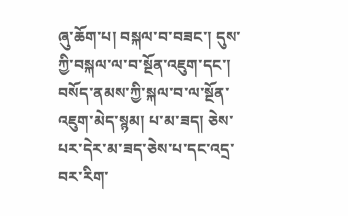ཞུ་ཆོག་པ། བསྐལ་བ་བཟང་། དུས་ཀྱི་བསྐལ་ལ་བ་སྔོན་འཇུག་དང་། བསོད་ནམས་ཀྱི་སྐལ་བ་ལ་སྔོན་འཇུག་མེད་སྙམ། པ་མ་ཟད། ཅེས་པར་དེར་མ་ཟད་ཅེས་པ་དང་འདྲ་བར་རིག་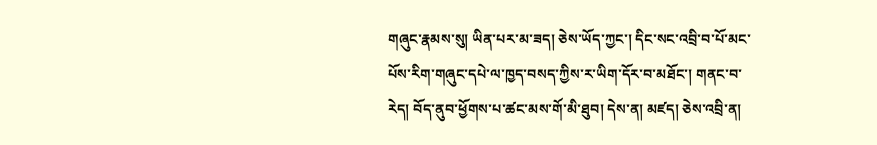གཞུང་རྣམས་སུ། ཡིན་པར་མ་ཟད། ཅེས་ཡོད་ཀྱང་། དིང་སང་འབྲི་བ་པོ་མང་པོས་རིག་གཞུང་དཔེ་ལ་ཁྱད་བསད་ཀྱིས་ར་ཡིག་དོར་བ་མཐོང་། གནང་བ་རེད། བོད་ནུབ་ཕྱོགས་པ་ཚང་མས་གོ་མི་ཐུབ། དེས་ན། མཛད། ཅེས་འབྲི་ན།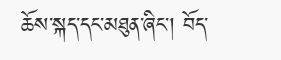ཆོས་སྐད་དང་མཐུན་ཞིང་། བོད་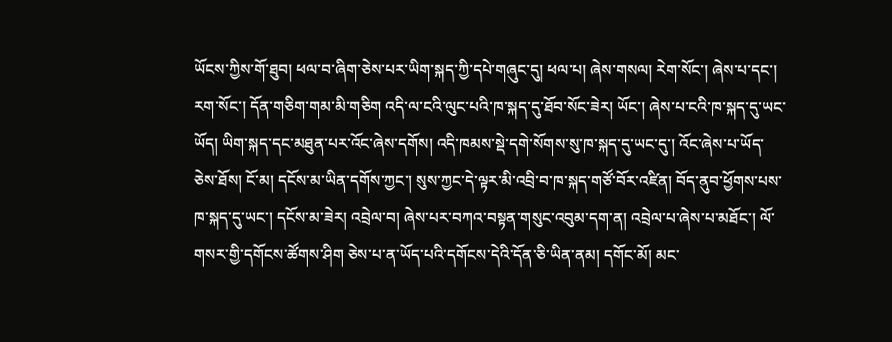ཡོངས་ཀྱིས་གོ་ཐུབ། ཕལ་བ་ཞིག་ཅེས་པར་ཡིག་སྐད་ཀྱི་དཔེ་གཞུང་དུ། ཕལ་པ། ཞེས་གསལ། རེག་སོང་། ཞེས་པ་དང་། རག་སོང་། དོན་གཅིག་གམ་མི་གཅིག འདི་ལ་ངའི་ལུང་པའི་ཁ་སྐད་དུ་ཐོབ་སོང་ཟེར། ཡོང་། ཞེས་པ་ངའི་ཁ་སྐད་དུ་ཡང་ཡོད། ཡིག་སྐད་དང་མཐུན་པར་འོང་ཞེས་དགོས། འདི་ཁམས་སྡེ་དགེ་སོགས་སུ་ཁ་སྐད་དུ་ཡང་དུ་། འོང་ཞེས་པ་ཡོད་ཅེས་ཐོས། ངོ་མ། དངོས་མ་ཡིན་དགོས་ཀྱང་། སུས་ཀྱང་དེ་ལྟར་མི་འབྲི་བ་ཁ་སྐད་གཙོ་བོར་འཛིན། བོད་ནུབ་ཕྱོགས་པས་ཁ་སྐད་དུ་ཡང་། དངོས་མ་ཟེར། འབྲེལ་བ། ཞེས་པར་བཀའ་བསྟན་གསུང་འབུམ་དག་ན། འབྲེལ་པ་ཞེས་པ་མཐོང་། ལོ་གསར་གྱི་དགོངས་ཚོགས་ཤིག ཅེས་པ་ན་ཡོད་པའི་དགོངས་དེའི་དོན་ཅི་ཡིན་ནམ། དགོང་མོ། མང་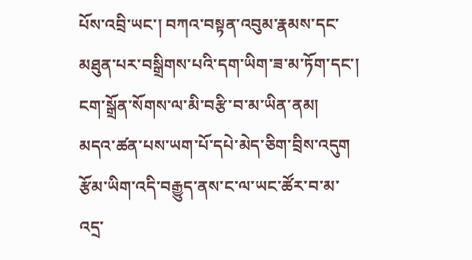པོས་འབྲི་ཡང་། བཀའ་བསྟན་འབུམ་རྣམས་དང་མཐུན་པར་བསྒྲིགས་པའི་དག་ཡིག་ཟ་མ་ཏོག་དང་། ངག་སྒྲོན་སོགས་ལ་མི་བརྩི་བ་མ་ཡིན་ནམ།
མདའ་ཚན་པས་ཡག་པོ་དཔེ་མེད་ཅིག་བྲིས་འདུག རྩོམ་ཡིག་འདི་བརྒྱུད་ནས་ང་ལ་ཡང་ཚོར་བ་མ་འདྲ་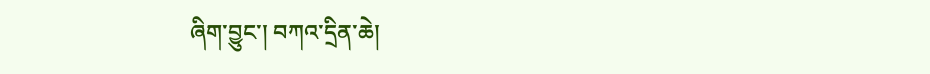ཞིག་བྱུང་། བཀའ་དྲིན་ཆེ།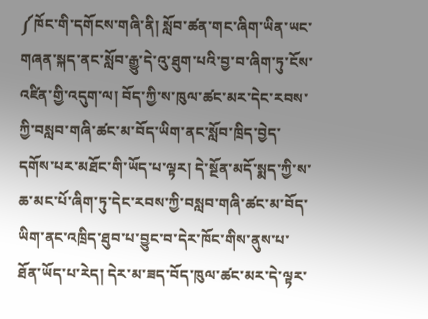༼ཁོང་གི་དགོངས་གཞི་ནི། སློབ་ཚན་གང་ཞིག་ཡིན་ཡང་གཞན་སྐད་ནང་སློབ་རྒྱུ་དེ་འུ་ཐུག་པའི་བྱ་བ་ཞིག་ཏུ་ངོས་འཛིན་གྱི་འདུག་ལ། བོད་ཀྱི་ས་ཁུལ་ཚང་མར་དེང་རབས་ཀྱི་བསླབ་གཞི་ཚང་མ་བོད་ཡིག་ནང་སློབ་ཁྲིད་བྱེད་དགོས་པར་མཐོང་གི་ཡོད་པ་ལྟར། དེ་སྔོན་མདོ་སྨད་ཀྱི་ས་ཆ་མང་པོ་ཞིག་ཏུ་དེང་རབས་ཀྱི་བསླབ་གཞི་ཚང་མ་བོད་ཡིག་ནང་འཁྲིད་ཐུབ་པ་བྱུང་བ་དེར་ཁོང་གིས་ནུས་པ་ཐོན་ཡོད་པ་རེད། དེར་མ་ཟད་བོད་ཁུལ་ཚང་མར་དེ་ལྟར་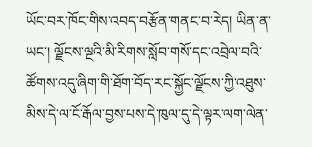ཡོང་བར་ཁོང་གིས་འབད་བརྩོན་གནང་བ་རེད། ཡིན་ན་ཡང་། ལྗོངས་ལྔའི་མི་རིགས་སློབ་གསོ་དང་འབྲེལ་བའི་ཚོགས་འདུ་ཞིག་གི་ཐོག་བོད་རང་སྐྱོང་ལྗོངས་ཀྱི་འཐུས་མིས་དེ་ལ་ངོ་རྒོལ་བྱས་པས་དེ་ཁུལ་དུ་དེ་ལྟར་ལག་ལེན་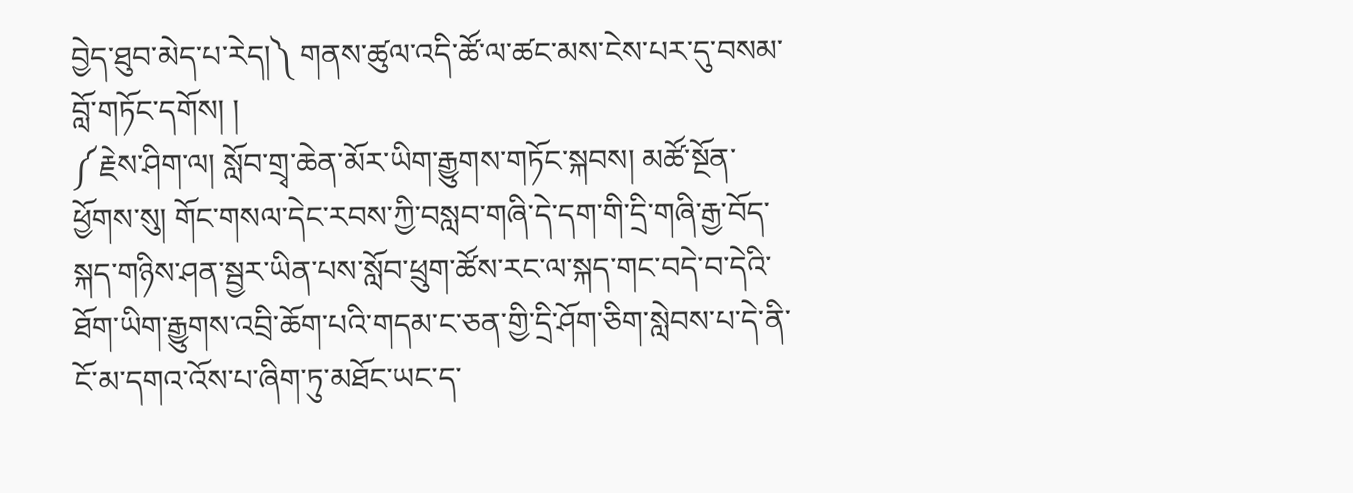བྱེད་ཐུབ་མེད་པ་རེད།༽ གནས་ཚུལ་འདི་ཚོ་ལ་ཚང་མས་ངེས་པར་དུ་བསམ་བློ་གཏོང་དགོས། །
༼རྗེས་ཤིག་ལ། སློབ་གྲྭ་ཆེན་མོར་ཡིག་རྒྱུགས་གཏོང་སྐབས། མཚོ་སྔོན་ཕྱོགས་སུ། གོང་གསལ་དེང་རབས་ཀྱི་བསླབ་གཞི་དེ་དག་གི་དྲི་གཞི་རྒྱ་བོད་སྐད་གཉིས་ཤན་སྦྱར་ཡིན་པས་སློབ་ཕྲུག་ཚོས་རང་ལ་སྐད་གང་བདེ་བ་དེའི་ཐོག་ཡིག་རྒྱུགས་འབྲི་ཆོག་པའི་གདམ་ང་ཅན་གྱི་དྲི་ཤོག་ཅིག་སླེབས་པ་དེ་ནི་ངོ་མ་དགའ་འོས་པ་ཞིག་ཏུ་མཐོང་ཡང་ད་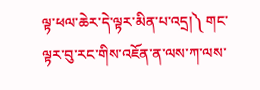ལྟ་ཕལ་ཆེར་དེ་ལྟར་མིན་པ་འདྲ།༽ གང་ལྟར་བུ་རང་གིས་འཇོན་ན་ལས་ཀ་ལས་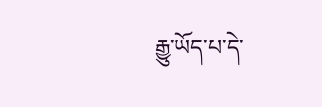རྒྱུ་ཡོད་པ་དེ་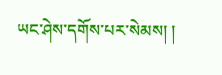ཡང་ཤེས་དགོས་པར་སེམས། །